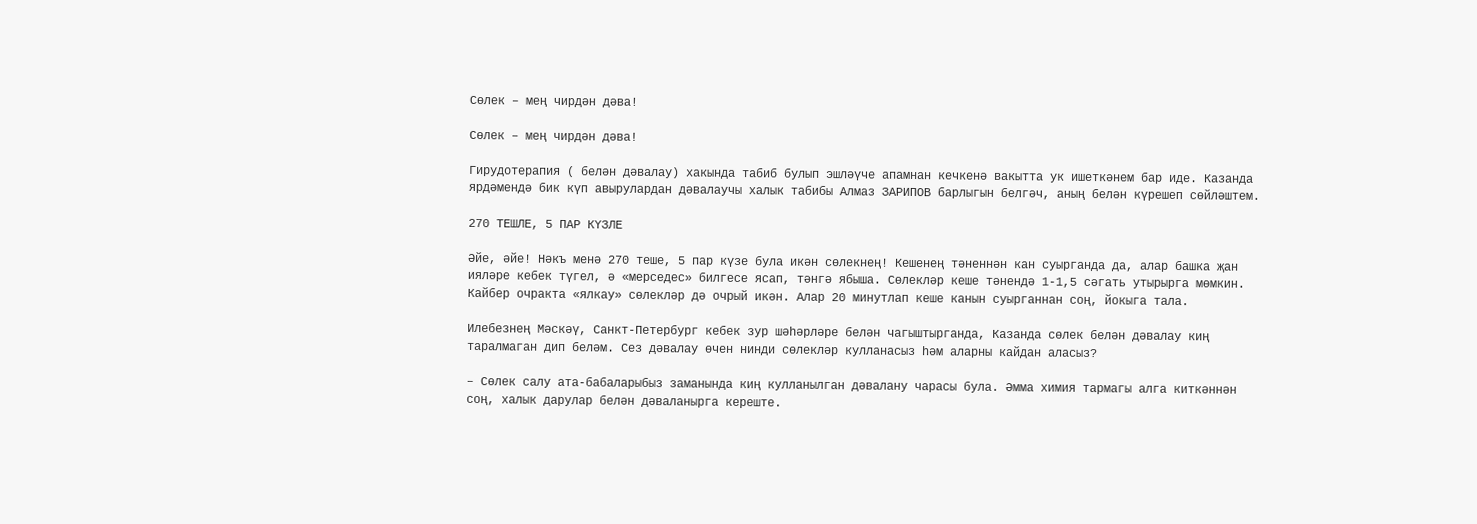Сөлек – мең чирдән дәва!

Сөлек – мең чирдән дәва!

Гирудотерапия ( белән дәвалау) хакында табиб булып эшләүче апамнан кечкенә вакытта ук ишеткәнем бар иде. Казанда ярдәмендә бик күп авырулардан дәвалаучы халык табибы Алмаз ЗАРИПОВ барлыгын белгәч, аның белән күрешеп сөйләштем.

270 ТЕШЛЕ, 5 ПАР КҮЗЛЕ

Әйе, әйе! Нәкъ менә 270 теше, 5 пар күзе була икән сөлекнең! Кешенең тәненнән кан суырганда да, алар башка җан ияләре кебек түгел, ә «мерседес» билгесе ясап, тәнгә ябыша. Сөлекләр кеше тәнендә 1-1,5 сәгать утырырга мөмкин. Кайбер очракта «ялкау» сөлекләр дә очрый икән. Алар 20 минутлап кеше канын суырганнан соң, йокыга тала.

Илебезнең Мәскәү, Санкт-Петербург кебек зур шәһәрләре белән чагыштырганда, Казанда сөлек белән дәвалау киң таралмаган дип беләм. Сез дәвалау өчен нинди сөлекләр кулланасыз һәм аларны кайдан аласыз?

– Сөлек салу ата-бабаларыбыз заманында киң кулланылган дәвалану чарасы була. Әмма химия тармагы алга киткәннән соң, халык дарулар белән дәваланырга кереште.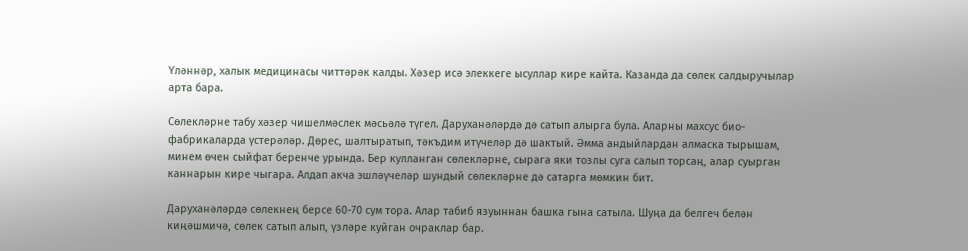Үләннәр, халык медицинасы читтәрәк калды. Хәзер исә элеккеге ысуллар кире кайта. Казанда да сөлек салдыручылар арта бара.

Сөлекләрне табу хәзер чишелмәслек мәсьәлә түгел. Даруханәләрдә дә сатып алырга була. Аларны махсус био-фабрикаларда үстерәләр. Дөрес, шалтыратып, тәкъдим итүчеләр дә шактый. Әмма андыйлардан алмаска тырышам, минем өчен сыйфат беренче урында. Бер кулланган сөлекләрне, сырага яки тозлы суга салып торсаң, алар суырган каннарын кире чыгара. Алдап акча эшләүчеләр шундый сөлекләрне дә сатарга мөмкин бит.

Даруханәләрдә сөлекнең берсе 60-70 сум тора. Алар табиб язуыннан башка гына сатыла. Шуңа да белгеч белән киңәшмичә, сөлек сатып алып, үзләре куйган очраклар бар.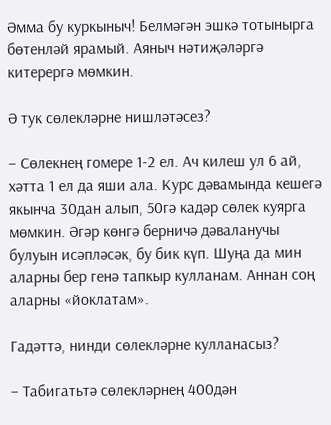Әмма бу куркыныч! Белмәгән эшкә тотынырга бөтенләй ярамый. Аяныч нәтиҗәләргә китерергә мөмкин.

Ә тук сөлекләрне нишләтәсез?

– Сөлекнең гомере 1-2 ел. Ач килеш ул 6 ай, хәтта 1 ел да яши ала. Курс дәвамында кешегә якынча 30дан алып, 50гә кадәр сөлек куярга мөмкин. Әгәр көнгә берничә дәваланучы булуын исәпләсәк, бу бик күп. Шуңа да мин аларны бер генә тапкыр кулланам. Аннан соң аларны «йоклатам».

Гадәттә, нинди сөлекләрне кулланасыз?

– Табигатьтә сөлекләрнең 400дән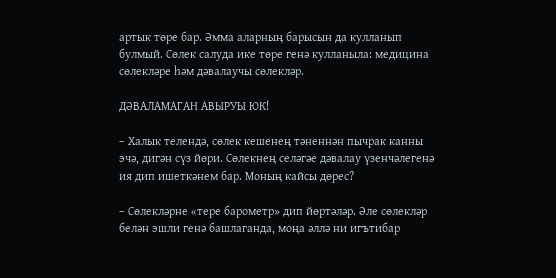артык төре бар. Әмма аларның барысын да кулланып булмый. Сөлек салуда ике төре генә кулланыла: медицина сөлекләре һәм дәвалаучы сөлекләр.

ДӘВАЛАМАГАН АВЫРУЫ ЮК!

– Халык телендә, сөлек кешенең тәненнән пычрак канны эчә, дигән сүз йөри. Сөлекнең селәгәе дәвалау үзенчәлегенә ия дип ишеткәнем бар. Моның кайсы дөрес?

– Сөлекләрне «тере барометр» дип йөртәләр. Әле сөлекләр белән эшли генә башлаганда, моңа әллә ни игътибар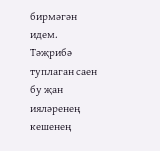бирмәгән идем. Тәҗрибә туплаган саен бу җан ияләренең кешенең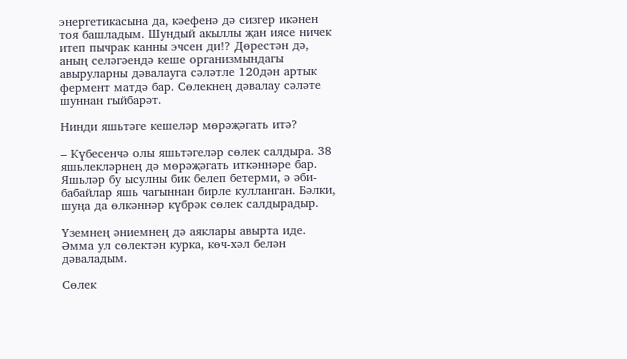энергетикасына да, кәефенә дә сизгер икәнен тоя башладым. Шундый акыллы җан иясе ничек итеп пычрак канны эчсен ди!? Дөрестән дә, аның селәгәендә кеше организмындагы авыруларны дәвалауга сәләтле 120дән артык фермент матдә бар. Сөлекнең дәвалау сәләте шуннан гыйбарәт.

Нинди яшьтәге кешеләр мөрәҗәгать итә?

– Күбесенчә олы яшьтәгеләр сөлек салдыра. 38 яшьлекләрнең дә мөрәҗәгать иткәннәре бар. Яшьләр бу ысулны бик белеп бетерми, ә әби-бабайлар яшь чагыннан бирле кулланган. Бәлки, шуңа да өлкәннәр күбрәк сөлек салдырадыр.

Үземнең әниемнең дә аяклары авырта иде. Әмма ул сөлектән курка, көч-хәл белән дәваладым.

Сөлек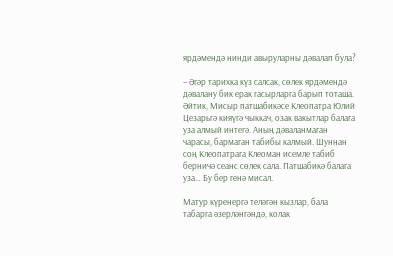ярдәмендә нинди авыруларны дәвалап була?

– Әгәр тарихка күз салсак, сөлек ярдәмендә дәвалану бик ерак гасырларга барып тоташа. Әйтик, Мисыр патшабикәсе Клеопатра Юлий Цезарьгә кияүгә чыккач, озак вакытлар балага уза алмый интегә. Аның дәваланмаган чарасы, бармаган табибы калмый. Шуннан соң Клеопатрага Клеоман исемле табиб берничә сеанс сөлек сала. Патшабикә балага уза… Бу бер генә мисал.

Матур күренергә теләгән кызлар, бала табарга әзерләнгәндә, колак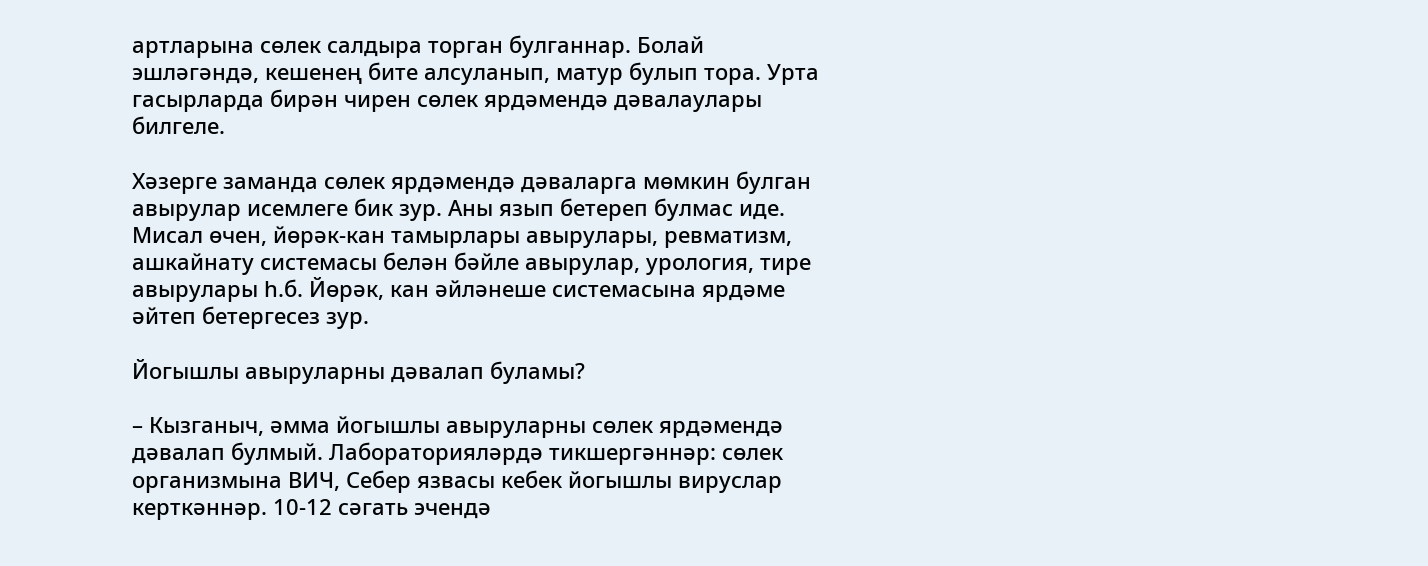артларына сөлек салдыра торган булганнар. Болай эшләгәндә, кешенең бите алсуланып, матур булып тора. Урта гасырларда бирән чирен сөлек ярдәмендә дәвалаулары билгеле.

Хәзерге заманда сөлек ярдәмендә дәваларга мөмкин булган авырулар исемлеге бик зур. Аны язып бетереп булмас иде. Мисал өчен, йөрәк-кан тамырлары авырулары, ревматизм, ашкайнату системасы белән бәйле авырулар, урология, тире авырулары һ.б. Йөрәк, кан әйләнеше системасына ярдәме әйтеп бетергесез зур.

Йогышлы авыруларны дәвалап буламы?

– Кызганыч, әмма йогышлы авыруларны сөлек ярдәмендә дәвалап булмый. Лабораторияләрдә тикшергәннәр: сөлек организмына ВИЧ, Себер язвасы кебек йогышлы вируслар керткәннәр. 10-12 сәгать эчендә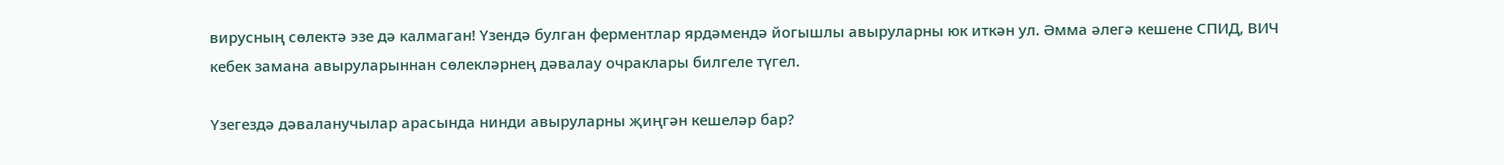вирусның сөлектә эзе дә калмаган! Үзендә булган ферментлар ярдәмендә йогышлы авыруларны юк иткән ул. Әмма әлегә кешене СПИД, ВИЧ кебек замана авыруларыннан сөлекләрнең дәвалау очраклары билгеле түгел.

Үзегездә дәваланучылар арасында нинди авыруларны җиңгән кешеләр бар?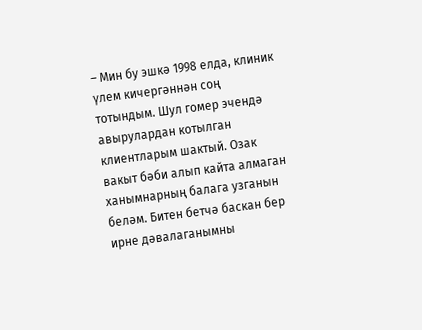– Мин бу эшкә 1998 елда, клиник үлем кичергәннән соң тотындым. Шул гомер эчендә авырулардан котылган клиентларым шактый. Озак вакыт бәби алып кайта алмаган ханымнарның балага узганын беләм. Битен бетчә баскан бер ирне дәвалаганымны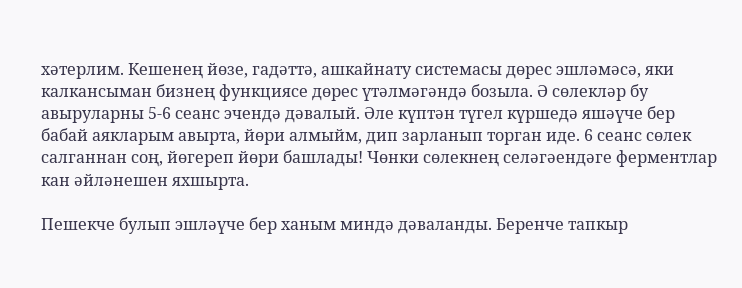хәтерлим. Кешенең йөзе, гадәттә, ашкайнату системасы дөрес эшләмәсә, яки калкансыман бизнең функциясе дөрес үтәлмәгәндә бозыла. Ә сөлекләр бу авыруларны 5-6 сеанс эчендә дәвалый. Әле күптән түгел күршедә яшәүче бер бабай аякларым авырта, йөри алмыйм, дип зарланып торган иде. 6 сеанс сөлек салганнан соң, йөгереп йөри башлады! Чөнки сөлекнең селәгәендәге ферментлар кан әйләнешен яхшырта.

Пешекче булып эшләүче бер ханым миндә дәваланды. Беренче тапкыр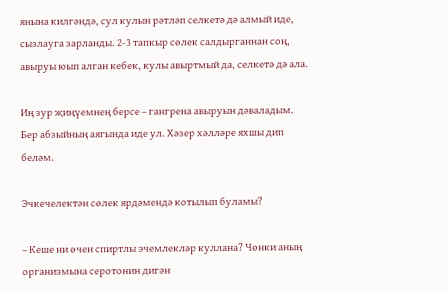янына килгәндә, сул кулын рәтләп селкетә дә алмый иде, сызлауга зарланды. 2-3 тапкыр сөлек салдырганнан соң, авыруы юып алган кебек, кулы авыртмый да, селкетә дә ала.

Иң зур җиңүемнең берсе – гангрена авыруын дәваладым. Бер абзыйның аягында иде ул. Хәзер хәлләре яхшы дип беләм.

Эчкечелектән сөлек ярдәмендә котылып буламы?

– Кеше ни өчен спиртлы эчемлекләр куллана? Чөнки аның организмына серотонин дигән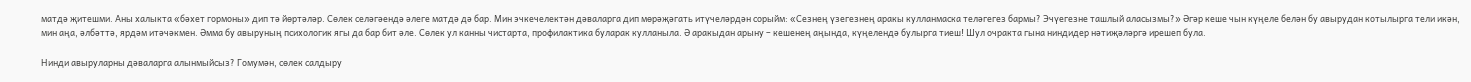матдә җитешми. Аны халыкта «бәхет гормоны» дип тә йөртәләр. Сөлек селәгәендә әлеге матдә дә бар. Мин эчкечелектән дәваларга дип мөрәҗәгать итүчеләрдән сорыйм: «Сезнең үзегезнең аракы кулланмаска теләгегез бармы? Эчүегезне ташлый аласызмы?» Әгәр кеше чын күңеле белән бу авырудан котылырга тели икән, мин аңа, әлбәттә, ярдәм итәчәкмен. Әмма бу авыруның психологик ягы да бар бит әле. Сөлек ул канны чистарта, профилактика буларак кулланыла. Ә аракыдан арыну – кешенең аңында, күңелендә булырга тиеш! Шул очракта гына ниндидер нәтиҗәләргә ирешеп була.

Нинди авыруларны дәваларга алынмыйсыз? Гомумән, сөлек салдыру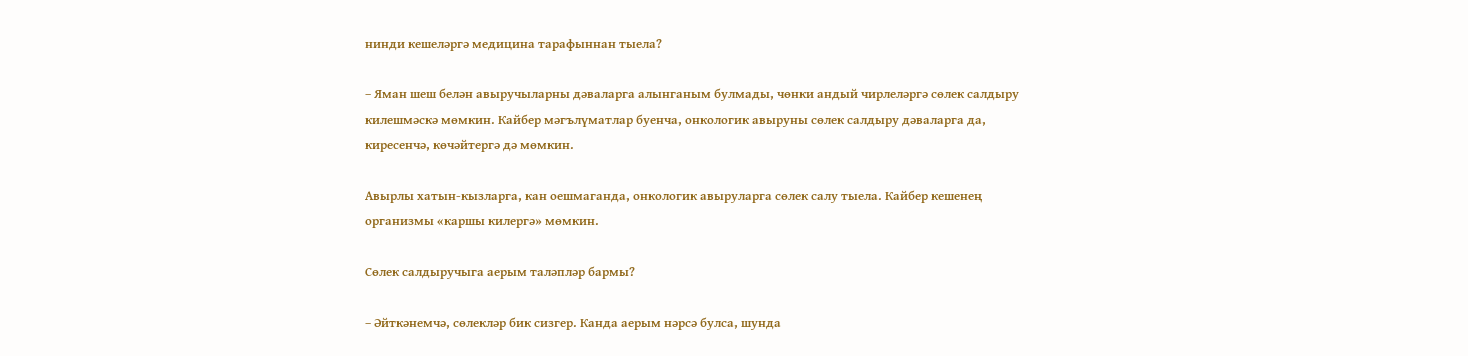нинди кешеләргә медицина тарафыннан тыела?

– Яман шеш белән авыручыларны дәваларга алынганым булмады, чөнки андый чирлеләргә сөлек салдыру килешмәскә мөмкин. Кайбер мәгълүматлар буенча, онкологик авыруны сөлек салдыру дәваларга да, киресенчә, көчәйтергә дә мөмкин.

Авырлы хатын-кызларга, кан оешмаганда, онкологик авыруларга сөлек салу тыела. Кайбер кешенең организмы «каршы килергә» мөмкин.

Сөлек салдыручыга аерым таләпләр бармы?

– Әйткәнемчә, сөлекләр бик сизгер. Канда аерым нәрсә булса, шунда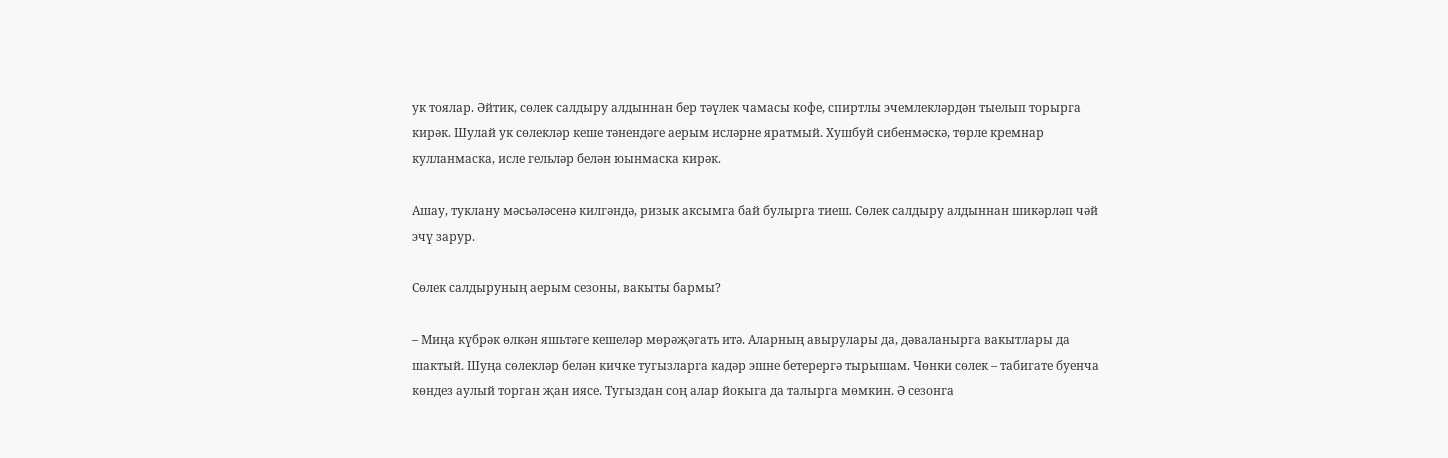ук тоялар. Әйтик, сөлек салдыру алдыннан бер тәүлек чамасы кофе, спиртлы эчемлекләрдән тыелып торырга кирәк. Шулай ук сөлекләр кеше тәнендәге аерым исләрне яратмый. Хушбуй сибенмәскә, төрле кремнар кулланмаска, исле гельләр белән юынмаска кирәк.

Ашау, туклану мәсьәләсенә килгәндә, ризык аксымга бай булырга тиеш. Сөлек салдыру алдыннан шикәрләп чәй эчү зарур.

Сөлек салдыруның аерым сезоны, вакыты бармы?

– Миңа күбрәк өлкән яшьтәге кешеләр мөрәҗәгать итә. Аларның авырулары да, дәваланырга вакытлары да шактый. Шуңа сөлекләр белән кичке тугызларга кадәр эшне бетерергә тырышам. Чөнки сөлек – табигате буенча көндез аулый торган җан иясе. Тугыздан соң алар йокыга да талырга мөмкин. Ә сезонга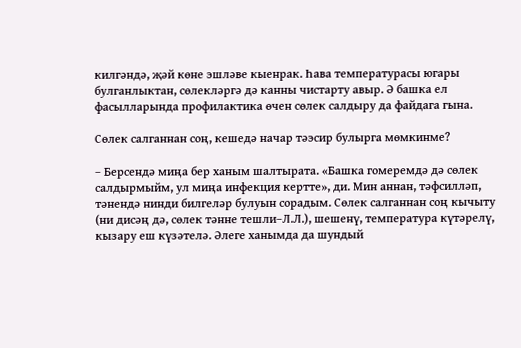килгәндә, җәй көне эшләве кыенрак. Һава температурасы югары булганлыктан, сөлекләргә дә канны чистарту авыр. Ә башка ел фасылларында профилактика өчен сөлек салдыру да файдага гына.

Сөлек салганнан соң, кешедә начар тәэсир булырга мөмкинме?

– Берсендә миңа бер ханым шалтырата. «Башка гомеремдә дә сөлек салдырмыйм, ул миңа инфекция кертте», ди. Мин аннан, тәфсилләп, тәнендә нинди билгеләр булуын сорадым. Сөлек салганнан соң кычыту (ни дисәң дә, сөлек тәнне тешли–Л.Л.), шешенү, температура күтәрелү, кызару еш күзәтелә. Әлеге ханымда да шундый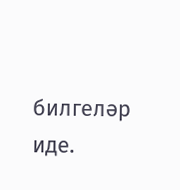билгеләр иде.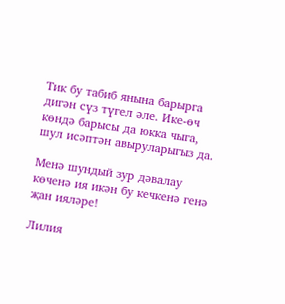Тик бу табиб янына барырга дигән сүз түгел әле. Ике-өч көндә барысы да юкка чыга, шул исәптән авыруларыгыз да.

Менә шундый зур дәвалау көченә ия икән бу кечкенә генә җан ияләре!

Лилия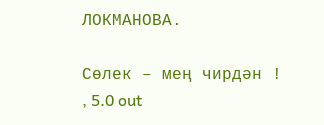ЛОКМАНОВА.

Сөлек – мең чирдән ! , 5.0 out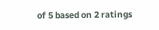of 5 based on 2 ratings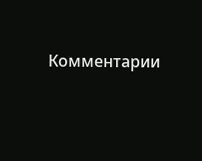Комментарии